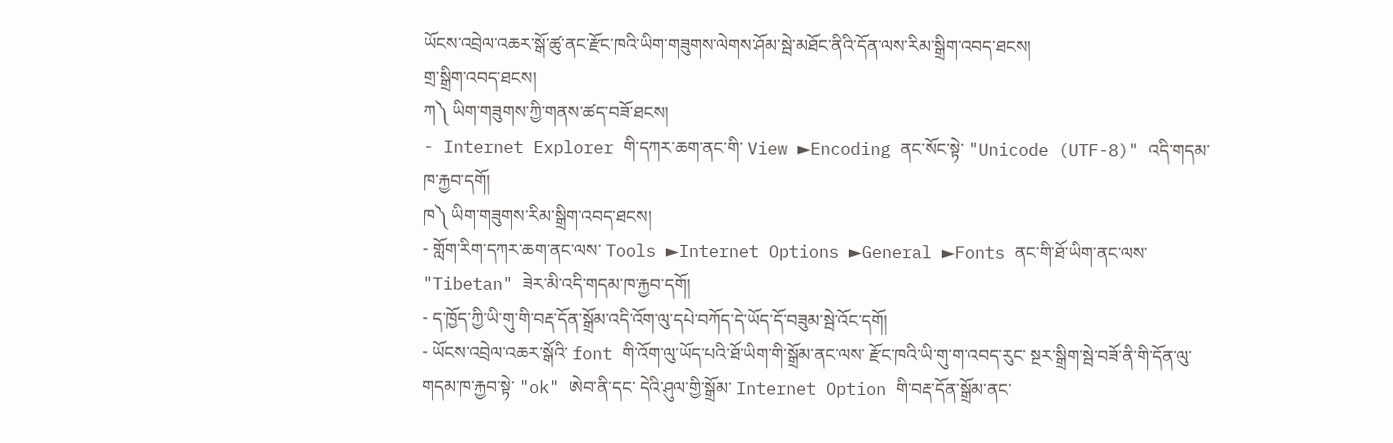ཡོངས་འབྲེལ་འཆར་སྒོ་ཚུ་ནང་རྫོང་ཁའི་ཡིག་གཟུགས་ལེགས་ཤོམ་སྦེ་མཐོང་ནིའི་དོན་ལས་རིམ་སྒྲིག་འབད་ཐངས།
གྲ་སྒྲིག་འབད་ཐངས།
ཀ༽ ཡིག་གཟུགས་ཀྱི་གནས་ཚད་བཟོ་ཐངས།
- Internet Explorer གི་དཀར་ཆག་ནང་གི་ View ►Encoding ནང་སོང་སྟེ་ "Unicode (UTF-8)" འདི་གདམ་ཁ་རྐྱབ་དགོ།
ཁ༽ ཡིག་གཟུགས་རིམ་སྒྲིག་འབད་ཐངས།
- གློག་རིག་དཀར་ཆག་ནང་ལས་ Tools ►Internet Options ►General ►Fonts ནང་གི་ཐོ་ཡིག་ནང་ལས་ "Tibetan" ཟེར་མི་འདི་གདམ་ཁ་རྐྱབ་དགོ།
- ད་ཁྱོད་ཀྱི་ཡི་གུ་གི་བརྡ་དོན་སྒྲོམ་འདི་འོག་ལུ་དཔེ་བཀོད་དེ་ཡོད་དོ་བཟུམ་སྦེ་འོང་དགོ།
- ཡོངས་འབྲེལ་འཆར་སྒོའི་ font གི་འོག་ལུ་ཡོད་པའི་ཐོ་ཡིག་གི་སྒྲོམ་ནང་ལས་ རྫོང་ཁའི་ཡི་གུ་ག་འབད་རུང་ སྔར་སྒྲིག་སྦེ་བཟོ་ནི་གི་དོན་ལུ་གདམ་ཁ་རྐྱབ་སྟེ་ "ok" ཨེབ་ནི་དང་ དེའི་ཤུལ་གྱི་སྒྲོམ་ Internet Option གི་བརྡ་དོན་སྒྲོམ་ནང་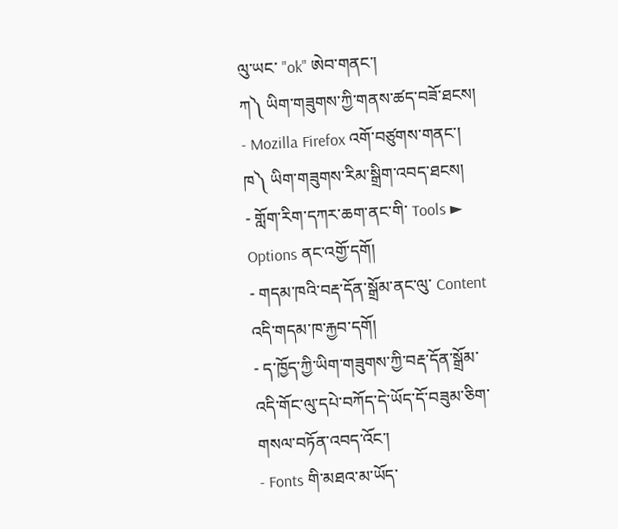ལུ་ཡང་ "ok" ཨེབ་གནང་།
ཀ༽ ཡིག་གཟུགས་ཀྱི་གནས་ཚད་བཟོ་ཐངས།
- Mozilla Firefox འགོ་བཙུགས་གནང་།
ཁ༽ ཡིག་གཟུགས་རིམ་སྒྲིག་འབད་ཐངས།
- གློག་རིག་དཀར་ཆག་ནང་གི་ Tools ► Options ནང་འགྱོ་དགོ།
- གདམ་ཁའི་བརྡ་དོན་སྒྲོམ་ནང་ལུ་ Content འདི་གདམ་ཁ་རྐྱབ་དགོ།
- ད་ཁྱོད་ཀྱི་ཡིག་གཟུགས་ཀྱི་བརྡ་དོན་སྒྲོམ་འདི་གོང་ལུ་དཔེ་བཀོད་དེ་ཡོད་དོ་བཟུམ་ཅིག་གསལ་བཏོན་འབད་འོང་།
- Fonts གི་མཐའ་མ་ཡོད་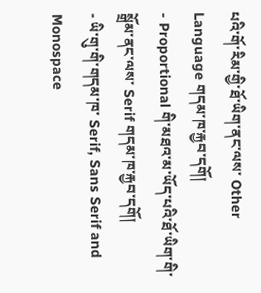པའི་གོ་རིམ་གྱི་ཐོ་ཡིག་ནང་ལས་ Other Language གདམ་ཁ་རྐྱབ་དགོ།
- Proportional གི་མཐའ་མ་ཡོད་པའི་ཐོ་ཡིག་གི་སྒྲོམ་ནང་ལས་ Serif གདམ་ཁ་རྐྱབ་དགོ།
- ཡི་གུ་གི་གདམ་ཁ་ Serif, Sans Serif and Monospace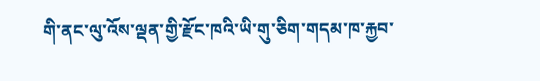གི་ནང་ལུ་འོས་ལྡན་གྱི་རྫོང་ཁའི་ཡི་གུ་ཅིག་གདམ་ཁ་རྐྱབ་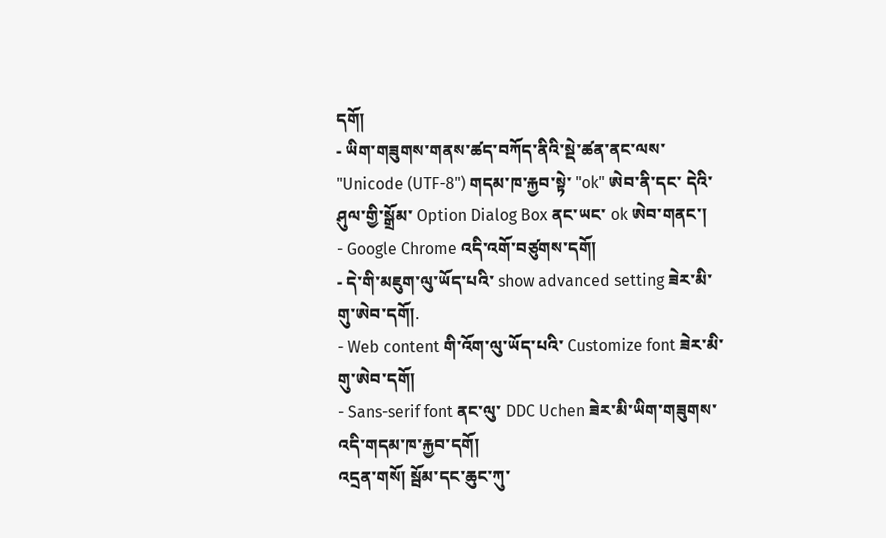དགོ།
- ཡིག་གཟུགས་གནས་ཚད་བཀོད་ནིའི་སྡེ་ཚན་ནང་ལས་ "Unicode (UTF-8") གདམ་ཁ་རྐྱབ་སྟེ་ "ok" ཨེབ་ནི་དང་ དེའི་ཤུལ་གྱི་སྒྲོམ་ Option Dialog Box ནང་ཡང་ ok ཨེབ་གནང་།
- Google Chrome འདི་འགོ་བཙུགས་དགོ།
- དེ་གི་མཇུག་ལུ་ཡོད་པའི་ show advanced setting ཟེར་མི་གུ་ཨེབ་དགོ།.
- Web content གི་འོག་ལུ་ཡོད་པའི་ Customize font ཟེར་མི་གུ་ཨེབ་དགོ།
- Sans-serif font ནང་ལུ་ DDC Uchen ཟེར་མི་ཡིག་གཟུགས་འདི་གདམ་ཁ་རྐྱབ་དགོ།
འདྲན་གསོ། སྦོམ་དང་ཆུང་ཀུ་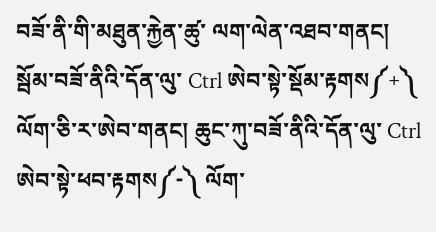བཟོ་ནི་གི་མཐུན་རྐྱེན་ཚུ་ ལག་ལེན་འཐབ་གནང། སྦོམ་བཟོ་ནིའི་དོན་ལུ་ Ctrl ཨེབ་སྟེ་སྡོམ་རྟགས༼+༽ ལོག་ཅི་ར་ཨེབ་གནང། ཆུང་ཀུ་བཟོ་ནིའི་དོན་ལུ་ Ctrl ཨེབ་སྟེ་ཕབ་རྟགས༼-༽ ལོག་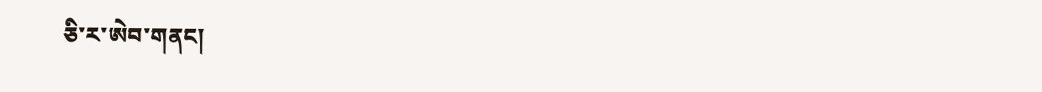ཅི་ར་ཨེབ་གནང།